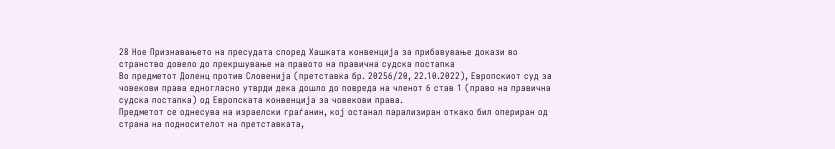28 Ное Признавањето на пресудата според Хашката конвенција за прибавување докази во странство довело до прекршување на правото на правична судска постапка
Во предметот Доленц против Словенија (претставка бр. 20256/20, 22.10.2022), Европскиот суд за човекови права едногласно утврди дека дошло до повреда на членот 6 став 1 (право на правична судска постапка) од Европската конвенција за човекови права.
Предметот се однесува на израелски граѓанин, кој останал парализиран откако бил опериран од страна на подносителот на претставката,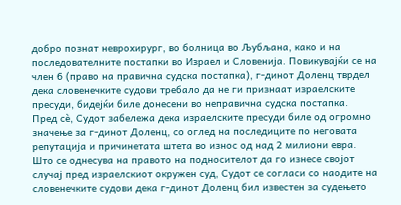добро познат неврохирург, во болница во Љубљана, како и на последователните постапки во Израел и Словенија. Повикувајќи се на член 6 (право на правична судска постапка), г-динот Доленц тврдел дека словенечките судови требало да не ги признаат израелските пресуди, бидејќи биле донесени во неправична судска постапка.
Пред сè, Судот забележа дека израелските пресуди биле од огромно значење за г-динот Доленц, со оглед на последиците по неговата репутација и причинетата штета во износ од над 2 милиони евра.
Што се однесува на правото на подносителот да го изнесе својот случај пред израелскиот окружен суд, Судот се согласи со наодите на словенечките судови дека г-динот Доленц бил известен за судењето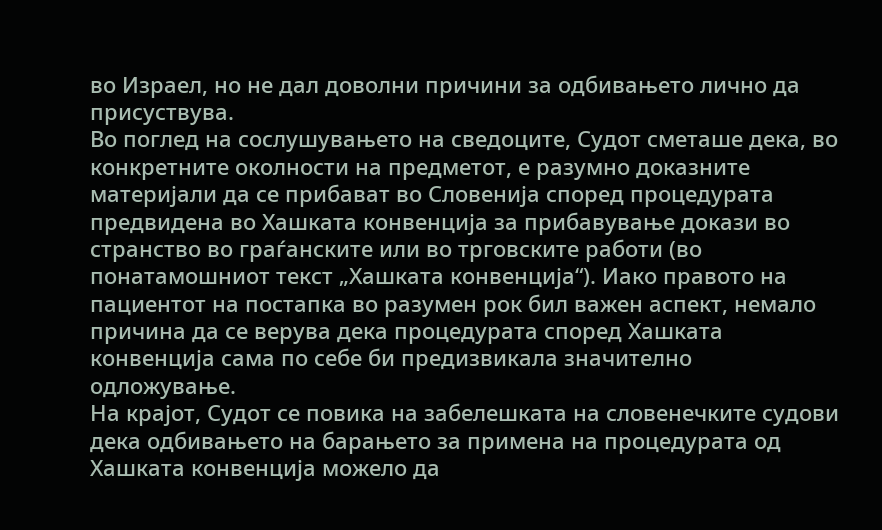во Израел, но не дал доволни причини за одбивањето лично да присуствува.
Во поглед на сослушувањето на сведоците, Судот сметаше дека, во конкретните околности на предметот, е разумно доказните материјали да се прибават во Словенија според процедурата предвидена во Хашката конвенција за прибавување докази во странство во граѓанските или во трговските работи (во понатамошниот текст „Хашката конвенција“). Иако правото на пациентот на постапка во разумен рок бил важен аспект, немало причина да се верува дека процедурата според Хашката конвенција сама по себе би предизвикала значително одложување.
На крајот, Судот се повика на забелешката на словенечките судови дека одбивањето на барањето за примена на процедурата од Хашката конвенција можело да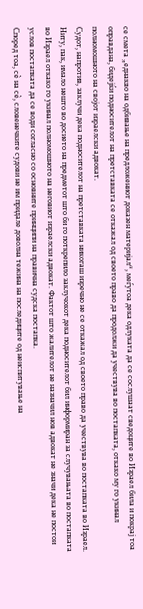се смета „еднакво на одбивање на предложениот доказен материјал“, меѓутоа дека одлуката да се сослушаат сведоците во Израел била и покрај тоа оправдана, бидејќи подносителот на претставката се откажал од своето право да продолжи да учествува во постапката, откако му го укинал полномошното на својот израелски адвокат.
Судот, напротив, заклучи дека подносителот на претставката никогаш изречно не се откажал од своето право да учествува во постапката во Израел. Ниту, пак, имало нешто во досието на предметот што би го поткрепило заклучокот дека подносителот бил информиран за случувањата во постапката во Израел откако го укинал полномошното на неговиот израелски адвокат. Фактот што жалителот не назначил нов адвокат не значи дека не постои услов постапката да се води согласно со основните принципи на правична судска постапка.
Според тоа, сè на сè, словенечките судови не им придале доволна тежина на последиците од неиспитување на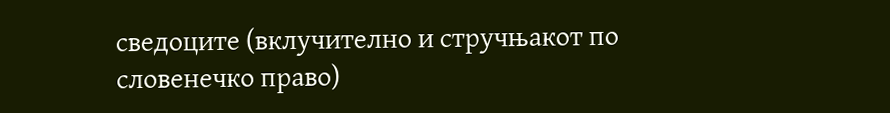сведоците (вклучително и стручњакот по словенечко право)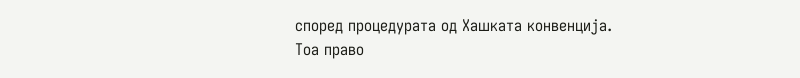според процедурата од Хашката конвенција. Тоа право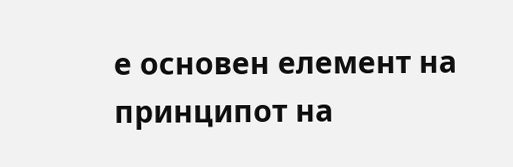е основен елемент на принципот на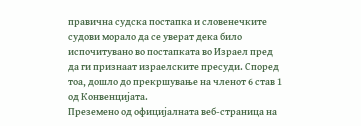правична судска постапка и словенечките судови морало да се уверат дека било испочитувано во постапката во Израел пред да ги признаат израелските пресуди. Според тоа, дошло до прекршување на членот 6 став 1 од Конвенцијата.
Преземено од официјалната веб-страница на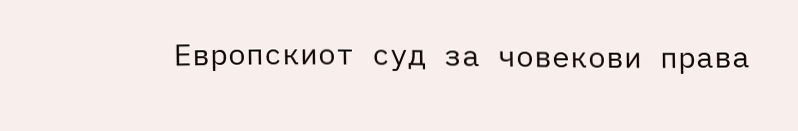Европскиот суд за човекови права